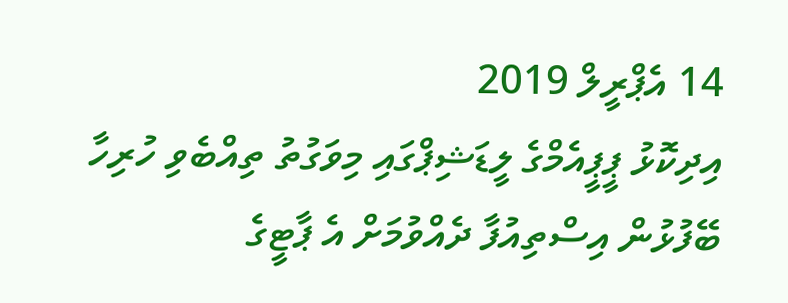14 އެޕްރީލް 2019
އިދިކޮޅު ޕީޕީއެމްގެ ލީޑަޝިޕްގައި މިވަގުތު ތިއްބެވި ހުރިހާ ބޭފުޅުން އިސްތިއުފާ ދެއްވުމަށް އެ ޕާޓީގެ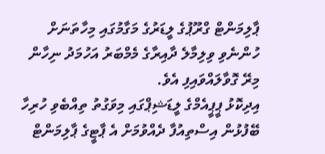ޕާލިމަންޓް ގްރޫޕުގެ ލީޑަރުގެ މަގާމުގައި މިހާތަނަށް ހުންނެވި ވިލިމާލެ ދާއިރާގެ މެމްބަރު އަހުމަދު ނިހާން މިރޭ ގޮވާލައްވައިފި އެވެ.
އިދިކޮޅު ޕީޕީއެމްގެ ލީޑަޝިޕްގައި މިވަގުތު ތިއްބެވި ހުރިހާ ބޭފުޅުން އިސްތިއުފާ ދެއްވުމަށް އެ ޕާޓީގެ ޕާލިމަންޓް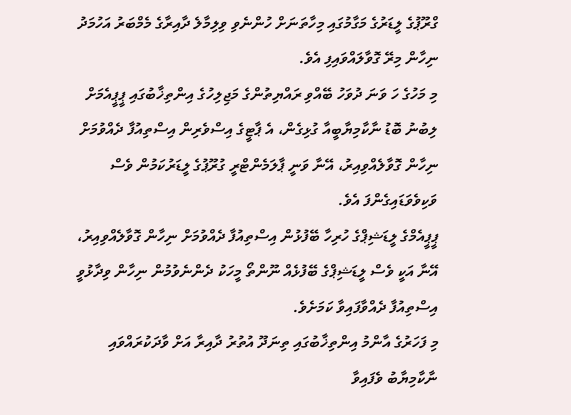ގްރޫޕުގެ ލީޑަރުގެ މަގާމުގައި މިހާތަނަށް ހުންނެވި ވިލިމާލެ ދާއިރާގެ މެމްބަރު އަހުމަދު ނިހާން މިރޭ ގޮވާލައްވައިފި އެވެ.
މި މަހުގެ ހަ ވަނަ ދުވަހު ބޭއްވި ރައްޔިތުންގެ މަޖިލިހުގެ އިންތިޚާބުގައި ޕީޕީއެމަށް ލިބުނު ބޮޑު ނާކާމިޔާބީއާ ގުޅިގެން، އެ ޕާޓީގެ އިސްވެރިން އިސްތިއުފާ ދެއްވުމަށް ނިހާން ގޮވާލެއްވިއިރު، އޭނާ ވަނީ ޕާލަމެންޓްރީ ގުރޫޕުގެ ލީޑަރުކަމުން ވެސް ވަކިވެވަޑައިގެންފަ އެވެ.
ޕީޕީއެމްގެ ލީޑަޝިޕްގެ ހުރިހާ ބޭފުޅުން އިސްތިއުފާ ދެއްވުމަށް ނިހާން ގޮވާލެއްވިއިރު، އޭނާ އަކީ ވެސް ލީޑަޝިޕްގެ ބޭފުޅެއް ނޫންތޯ މީހަކު ދެންނެވުމުން ނިހާން ވިދާޅުވީ އިސްތިއުފާ ދެއްވާފައިވާ ކަމަށެވެ.
މި ފަހަރުގެ އާންމު އިންތިޚާބުގައި ތިނަދޫ އުތުރު ދާއިރާ އަށް ވާދަކުރައްވައި ނާކާމިޔާބު ވެފައިވާ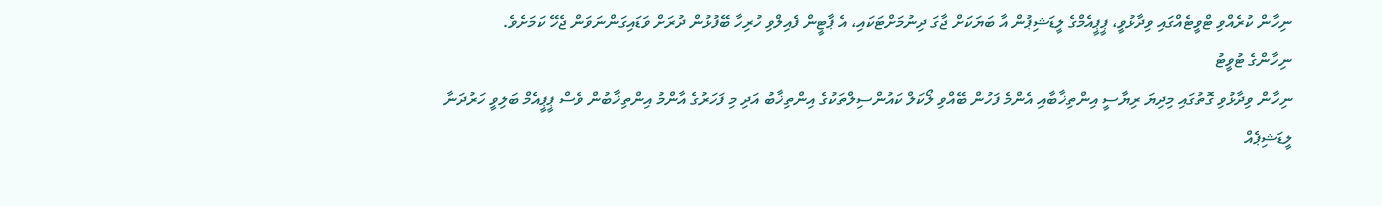ނިހާން ކުރެއްވި ޓްވީޓެއްގައި ވިދާޅުވީ، ޕީޕީއެމްގެ ލީޑަޝިޕުން އާ ބަޔަކަށް ޖާގަ ދިނުމަށްޓަކައި، އެ ޕާޓީން ފެއިލްވި ހުރިހާ ބޭފުޅުން ދުރަށް ވަޑައިގަންނަވަން ޖެހޭ ކަމަށެވެ.
ނިހާންގެ ޓުވީޓު
ނިހާން ވިދާޅުވި ގޮތުގައި މިދިޔަ ރިޔާސީ އިންތިޚާބާއި އެންމެ ފަހުން ބޭއްވި ލޯކަލް ކައުންސިލްތަކުގެ އިންތިޚާބު އަދި މި ފަހަރުގެ އާންމު އިންތިޚާބުން ވެސް ޕީޕީއެމް ބަލިވީ ހަރުދަނާ ލީޑަޝިޕެއް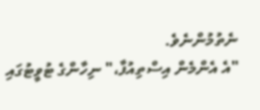ނެތުމުންނެވެ.
"އެ އެންމެން އިސްތިއުފާ،" ނިހާންގެ ޓުވީޓުގައި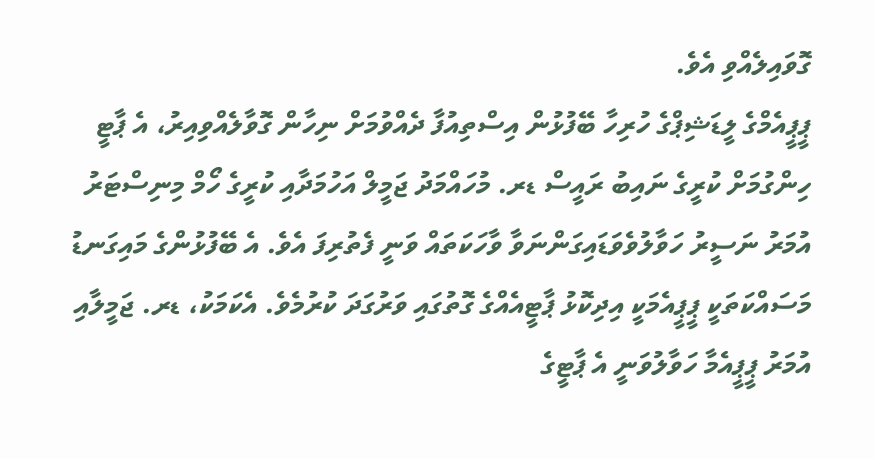ގޮވައިލެއްވި އެވެ.
ޕީޕީއެމްގެ ލީޑަޝިޕްގެ ހުރިހާ ބޭފުޅުން އިސްތިއުފާ ދެއްވުމަށް ނިހާން ގޮވާލެއްވިއިރު، އެ ޕާޓީ ހިންގުމަށް ކުރީގެ ނައިބު ރައީސް ޑރ. މުހައްމަދު ޖަމީލް އަހުމަދާއި ކުރީގެ ހޯމް މިނިސްޓަރު އުމަރު ނަސީރު ހަވާލުވެވަޑައިގަންނަވާ ވާހަކަތައް ވަނީ ފެތުރިފަ އެވެ. އެ ބޭފުޅުންގެ މައިގަނޑު މަސައްކަތަކީ ޕީޕީއެމަކީ އިދިކޮޅު ޕާޓީއެއްގެ ގޮތުގައި ވަރުގަދަ ކުރުމެވެ. އެކަމަކު، ޑރ. ޖަމީލާއި އުމަރު ޕީޕީއެމާ ހަވާލުވަނީ އެ ޕާޓީގެ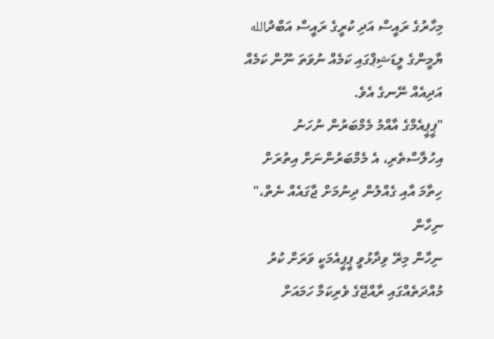މިހާރުގެ ރައީސް އަދި ކުރީގެ ރައީސް އަބްދުالله ޔާމީންގެ ލީޑަޝިޕްގައި ކަމެއް ނުވަތަ ނޫން ކަމެއް އަދިއެއް ނޭނގެ އެވެ.
"ޕީޕީއެމްގެ އާއްމު މެމްބަރުން ނުހަނު އިހުލާސްތެރި، އެ މެމްބަރުންނަށް އިތުރަށް ހިތާމަ އާއި ގެއްލުން ދިނުމަށް ޖާގައެއް ނެތް،" ނިހާން
ނިހާން މިރޭ ވިދާޅުވީ ޕީޕީއެމަކީ ވަރަށް ކުރު މުއްދަތެއްގައި ރާއްޖޭގެ ވެރިކަމާ ހަމައަށް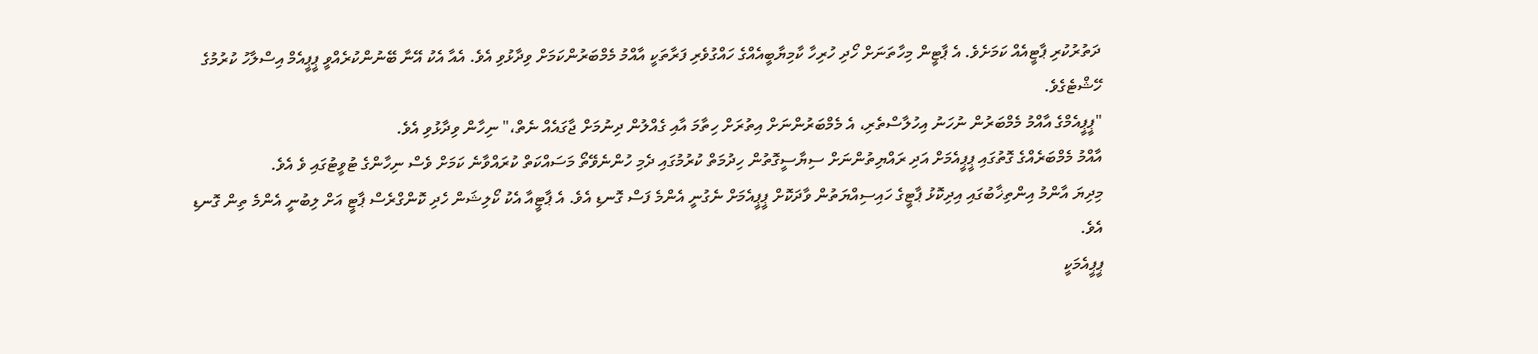ދަތުރުކުރި ޕާޓީއެއް ކަމަށެވެ. އެ ޕާޓީން މިހާތަނަށް ހޯދި ހުރިހާ ކާމިޔާބީއެއްގެ ހައްގުވެރި ފަރާތަކީ އާއްމު މެމްބަރުންކަމަށް ވިދާޅުވި އެވެ. އެއާ އެކު އޭނާ ބޭނުންކުރެއްވީ ޕީޕީއެމް އިސްލާހު ކުރުމުގެ ހޭޝްޓެގެވެ.
"ޕީޕީއެމްގެ އާއްމު މެމްބަރުން ނުހަނު އިހުލާސްތެރި، އެ މެމްބަރުންނަށް އިތުރަށް ހިތާމަ އާއި ގެއްލުން ދިނުމަށް ޖާގައެއް ނެތް،" ނިހާން ވިދާޅުވި އެވެ.
އާއްމު މެމްބަރެއްގެ ގޮތުގައި ޕީޕީއެމަށް އަދި ރައްޔިތުންނަށް ސިޔާސީގޮތުން ހިދުމަތް ކުރުމުގައި ދެމި ހުންނެވޭތޯ މަސައްކަތް ކުރައްވާނެ ކަމަށް ވެސް ނިހާންގެ ޓުވީޓުގައި ވެ އެވެ.
މިދިޔަ އާންމު އިންތިޚާބުގައި އިދިކޮޅު ޕާޓީގެ ހައިސިއްޔަތުން ވާދަކޮށް ޕީޕީއެމަށް ނެގުނީ އެންމެ ފަސް ގޮނޑި އެވެ. އެ ޕާޓީއާ އެކު ކޯލިޝަން ހެދި ކޮންގްރެސް ޕާޓީ އަށް ލިބުނީ އެންމެ ތިން ގޮނޑި އެވެ.
ޕީޕީއެމަކީ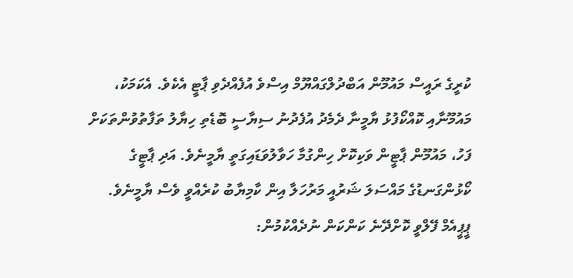ކުރީގެ ރައީސް މައުމޫން އަބްދުލްގައްޔޫމް އިސްވެ އުފެއްދެވި ޕާޓީ އެކެވެ. އެކަމަކު، މައުމޫނާއި ކޮއްކޯފުޅު ޔާމީނާ ދެމެދު އުފެދުނު ސިޔާސީ ބޮޑެތި ހިޔާލު ތަފާތުވުންތަކަށް ފަހު، މައުމޫން ޕާޓީން ވަކިކޮށް ހިންގުމާ ހަވާލުވަޑައިގަތީ ޔާމީނެވެ. އަދި ޕާޓީގެ ކޯޅުންގަނޑުގެ މައްސަލަ ޝަރުއީ މަރުހަލާ އިން ކާމިޔާބު ކުރެއްވީ ވެސް ޔާމީނެވެ.
ޕީޕީއެމް ފޭލްވީ ކޮށްދޭނެ ކަންކަން ނުދެއްކުމުން: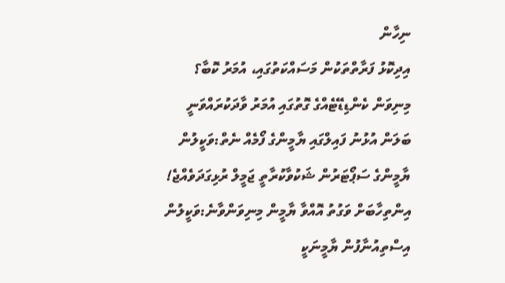ނިހާން
އިދިކޮޅު ފަރާތްތަކުން މަސައްކަތުގައި، އުމަރު ކޮބާ؟
މިނިވަން ކެންޑިޑޭޓެއްގެ ގޮތުގައި އުމަރު ވާދަކުރައްވަނީ
ބަލަން އުޅުނު ފައިލްގައި ޔާމީންގެ ފޯމެއް ނެތް:ވަކީލުން
ޔާމީންގެ ސަޕޯޓަރުން ޝަކުވާކުރާތީ ޖަމީލް ރުޅިގަދަވެއްޖެ!
އިންތިހާބަށް ވަގުތު އޮއްވާ ޔާމީން މިނިވަންވާނެ:ވަކީލުން
އިސްތިއުނާފުން ޔާމީނަކީ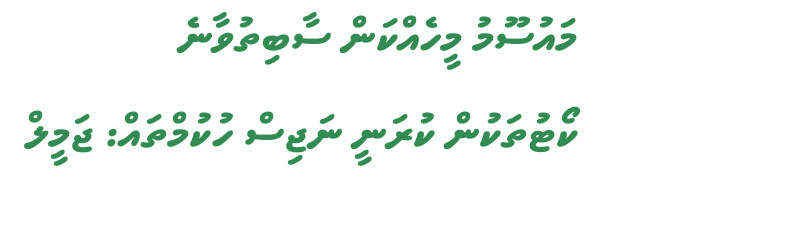މައުސޫމު މީހެއްކަން ސާބިތުވާނެ
ކޯޓުތަކުން ކުރަނީ ނަޖިސް ހުކުމްތައް: ޖަމީލް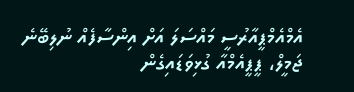އެމްއެމްޕީއާރުސީ މައްސަލަ އަށް އިންސާފެއް ނުލިބޭނެ
ޖަމީލް، ޕީޕީއެމްއާ ގުޅިވަޑައިގެން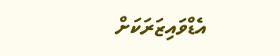އެޑްވައިޒަރަކަށް